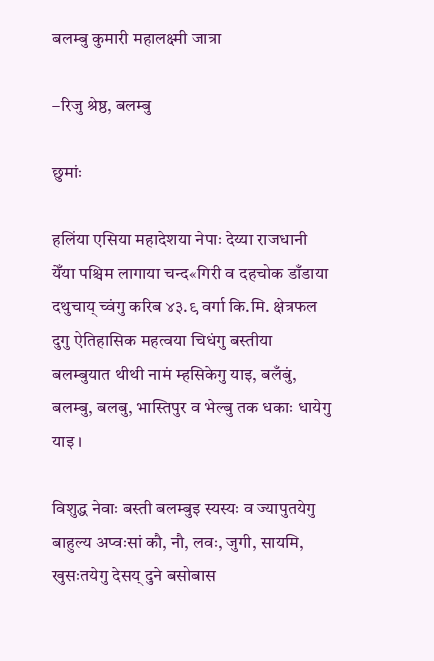बलम्बु कुमारी महालक्ष्मी जात्रा

–रिजु श्रेष्ठ, बलम्बु

छुमांः

हलिंया एसिया महादेशया नेपाः देय्या राजधानी येँया पश्चिम लागाया चन्द«गिरी व दहचोक डाँडाया दथुचाय् च्वंगु करिब ४३.९ वर्गा कि.मि. क्षेत्रफल दुगु ऐतिहासिक महत्वया चिधंगु बस्तीया बलम्बुयात थीथी नामं म्हसिकेगु याइ, बलँबुं, बलम्बु, बलबु, भास्तिपुर व भेल्बु तक धकाः धायेगु याइ ।

विशुद्ध नेवाः बस्ती बलम्बुइ स्यस्यः व ज्यापुतयेगु बाहुल्य अप्वःसां कौ, नौ, लवः, जुगी, सायमि, खुसःतयेगु देसय् दुने बसोबास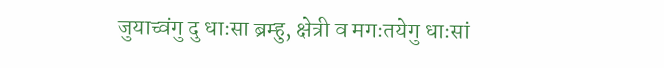जुयाच्वंगु दु धाःसा ब्रम्हु, क्षेत्री व मगःतयेगु धाःसां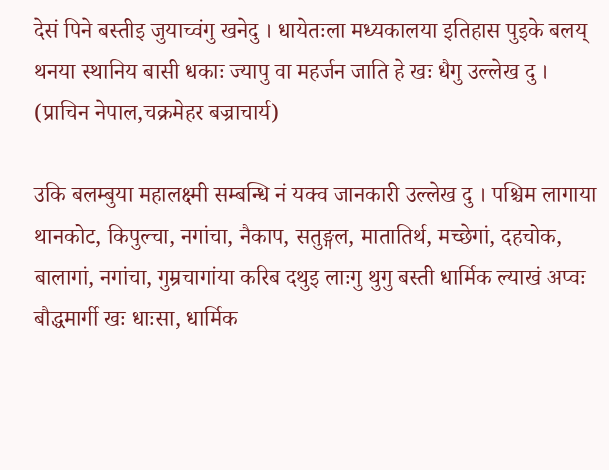देसं पिने बस्तीइ जुयाच्वंगु खनेदु । धायेतःला मध्यकालया इतिहास पुइके बलय् थनया स्थानिय बासी धकाः ज्यापु वा महर्जन जाति हे खः धैगु उल्लेख दु । (प्राचिन नेपाल,चक्रमेहर बज्राचार्य)

उकि बलम्बुया महालक्ष्मी सम्बन्धि नं यक्व जानकारी उल्लेख दु । पश्चिम लागाया थानकोट, किपुल्चा, नगांचा, नैकाप, सतुङ्गल, मातातिर्थ, मच्छेगां, दहचोक, बालागां, नगांचा, गुम्रचागांया करिब दथुइ लाःगु थुगु बस्ती धार्मिक ल्याखं अप्वः बौद्धमार्गी खः धाःसा, धार्मिक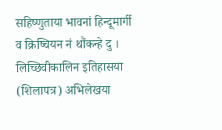सहिष्णुताया भावनां हिन्दूमार्गी व क्रिष्चियन नं थौंकन्हे दु । लिच्छिवीकालिन इतिहासया (शिलापत्र) अभिलेखया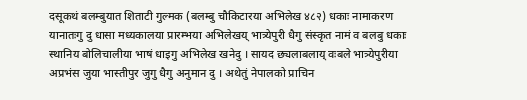दसूकथं बलम्बुयात शिताटी गुल्मक (बलम्बु चौकिटारया अभिलेख ४८२) धकाः नामाकरण यानातःगु दु धासा मध्यकालया प्रारम्भया अभिलेखय् भात्र्येपुरी धैगु संस्कृत नामं व बलबु धकाः स्थानिय बोलिचालीया भाषं धाइगु अभिलेख खनेदु । सायद छ्यलाबलाय् वःबले भात्र्येपुरीया अप्रभंस जुया भास्तीपुर जुगु धैगु अनुमान दु । अथेतुं नेपालको प्राचिन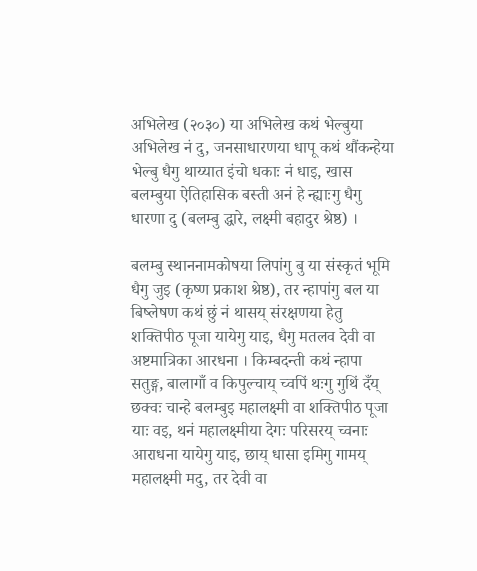अभिलेख (२०३०) या अभिलेख कथं भेल्बुया अभिलेख नं दु, जनसाधारणया धापू कथं थौंकन्हेया भेल्बु धैगु थाय्यात इंचो धकाः नं धाइ, खास बलम्बुया ऐतिहासिक बस्ती अनं हे न्ह्याःगु धैगु धारणा दु (बलम्बु द्धारे, लक्ष्मी बहादुर श्रेष्ठ) ।

बलम्बु स्थाननामकोषया लिपांगु बु या संस्कृतं भूमि धैगु जुइ (कृष्ण प्रकाश श्रेष्ठ), तर न्हापांगु बल या बिष्लेषण कथं छुं नं थासय् संरक्षणया हेतु शक्तिपीठ पूजा यायेगु याइ, धैगु मतलव देवी वा अष्टमात्रिका आरधना । किम्बदन्ती कथं न्हापा सतुङ्ग, बालागाँ व किपुल्चाय् च्वपिं थःगु गुथिं दँय् छक्वः चान्हे बलम्बुइ महालक्ष्मी वा शक्तिपीठ पूजा याः वइ, थनं महालक्ष्मीया देगः परिसरय् च्वनाः आराधना यायेगु याइ, छाय् धासा इमिगु गामय् महालक्ष्मी मदु, तर देवी वा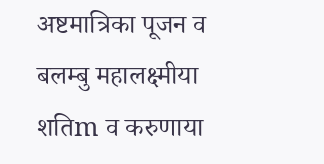अष्टमात्रिका पूजन व बलम्बु महालक्ष्मीया शतिm व करुणाया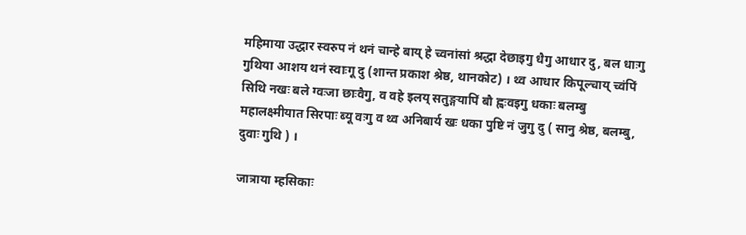महिमाया उद्धार स्वरुप नं थनं चान्हे बाय् हे च्वनांसां श्रद्धा देछाइगु धैगु आधार दु, बल धाःगु गुथिया आशय थनं स्वाःगू दु (शान्त प्रकाश श्रेष्ठ, थानकोट) । थ्व आधार किपूल्चाय् च्वंपिं सिथि नखः बले ग्वःजा छाःवैगु, व वहे इलय् सतुङ्गयापिं बौ ह्वःवइगु धकाः बलम्बु महालक्ष्मीयात सिरपाः ब्यू वःगु व थ्व अनिबार्य खः धका पुष्टि नं जुगु दु ( सानु श्रेष्ठ, बलम्बु, दुवाः गुथि ) ।

जात्राया म्हसिकाः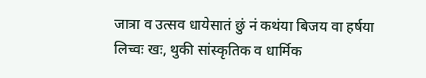जात्रा व उत्सव धायेसातं छुं नं कथंया बिजय वा हर्षया लिच्वः खः, थुकी सांस्कृतिक व धार्मिक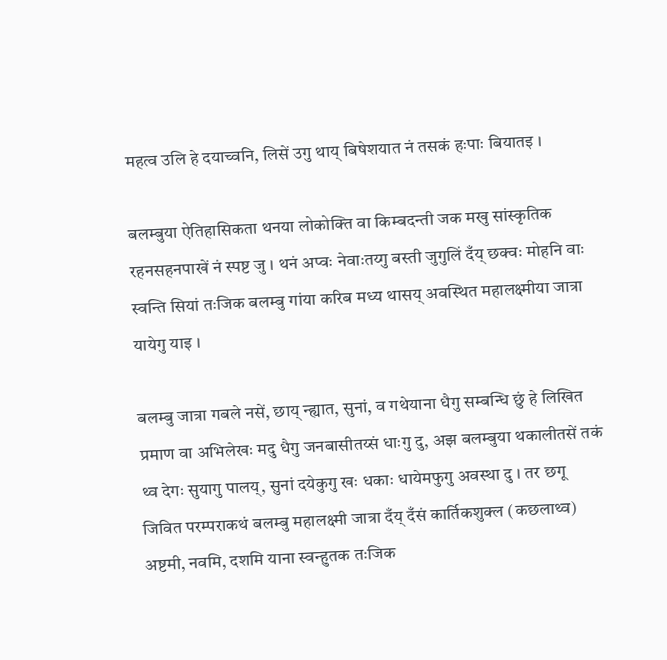महत्व उलि हे दयाच्वनि, लिसें उगु थाय् बिषेशयात नं तसकं हःपाः बियातइ ।

बलम्बुया ऐतिहासिकता थनया लोकोक्ति वा किम्बदन्ती जक मखु सांस्कृतिक रहनसहनपाखें नं स्पष्ट जु । थनं अप्वः नेवाःतय्गु बस्ती जुगुलिं दँय् छक्वः मोहनि वाः स्वन्ति सियां तःजिक बलम्बु गांया करिब मध्य थासय् अवस्थित महालक्ष्मीया जात्रा यायेगु याइ ।

बलम्बु जात्रा गबले नसें, छाय् न्ह्यात, सुनां, व गथेयाना धैगु सम्बन्धि छुं हे लिखित प्रमाण वा अभिलेखः मदु धैगु जनबासीतय्सं धाःगु दु, अझ बलम्बुया थकालीतसें तकं थ्व देगः सुयागु पालय्, सुनां दयेकुगु खः धकाः धायेमफुगु अवस्था दु । तर छगू जिवित परम्पराकथं बलम्बु महालक्ष्मी जात्रा दँय् दँसं कार्तिकशुक्ल (कछलाथ्व) अष्टमी, नवमि, दशमि याना स्वन्हुतक तःजिक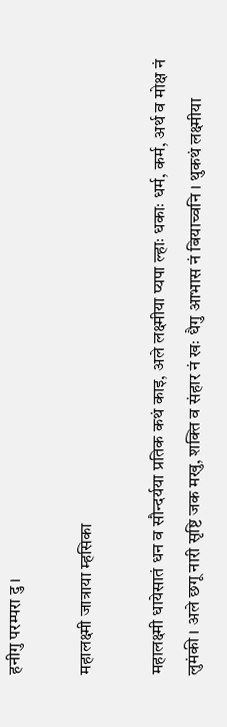हनीगु परम्परा दु ।

महालक्ष्मी जात्राया म्हसिका

महालक्ष्मी धायेसातं धन व सौन्दर्यया प्रतिक कथं काइ, अले लक्ष्मीया प्यपा ल्हाः धकाः धर्म, कर्म, अर्थ व मोक्ष नं लुमंकी । अले छगू नारी सृष्टि जक मखु, शक्ति व संहार नं खः धैगु आभास नं बियाच्वनि । थुकथं लक्ष्मीया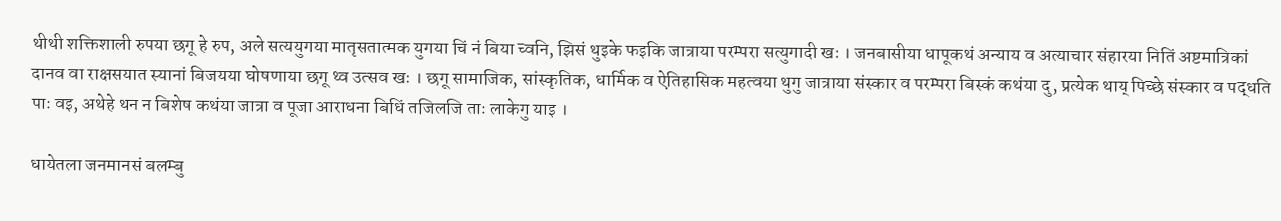थीथी शक्तिशाली रुपया छगू हे रुप, अले सत्ययुगया मातृसतात्मक युगया चिं नं बिया च्वनि, झिसं थुइके फइकि जात्राया परम्परा सत्युगादी खः । जनबासीया धापूकथं अन्याय व अत्याचार संहारया नितिं अष्टमात्रिकां दानव वा राक्षसयात स्यानां बिजयया घोषणाया छगू थ्व उत्सव खः । छगू सामाजिक, सांस्कृतिक, धार्मिक व ऐतिहासिक महत्वया थुगु जात्राया संस्कार व परम्परा बिस्कं कथंया दु, प्रत्येक थाय् पिच्छे संस्कार व पद्धति पाः वइ, अथेहे थन न बिशेष कथंया जात्रा व पूजा आराधना बिधिं तजिलजि ताः लाकेगु याइ ।

धायेतला जनमानसं बलम्बु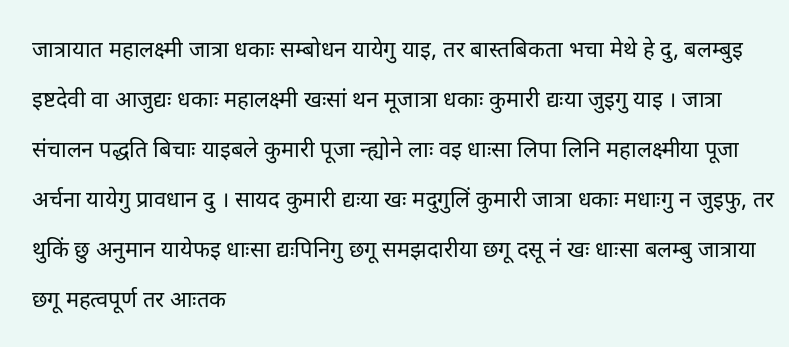जात्रायात महालक्ष्मी जात्रा धकाः सम्बोधन यायेगु याइ, तर बास्तबिकता भचा मेथे हे दु, बलम्बुइ इष्टदेवी वा आजुद्यः धकाः महालक्ष्मी खःसां थन मूजात्रा धकाः कुमारी द्यःया जुइगु याइ । जात्रा संचालन पद्धति बिचाः याइबले कुमारी पूजा न्ह्योने लाः वइ धाःसा लिपा लिनि महालक्ष्मीया पूजा अर्चना यायेगु प्रावधान दु । सायद कुमारी द्यःया खः मदुगुलिं कुमारी जात्रा धकाः मधाःगु न जुइफु, तर थुकिं छु अनुमान यायेफइ धाःसा द्यःपिनिगु छगू समझदारीया छगू दसू नं खः धाःसा बलम्बु जात्राया छगू महत्वपूर्ण तर आःतक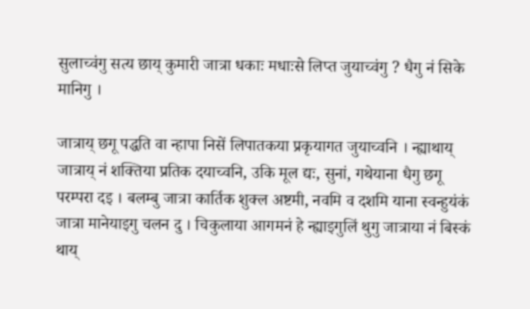सुलाच्वंगु सत्य छाय् कुमारी जात्रा धकाः मधाःसे लिप्त जुयाच्वंगु ? धैगु नं सिके मानिगु ।

जात्राय् छगू पद्धति वा न्हापा निसें लिपातकया प्रकृयागत जुयाच्वनि । न्ह्याथाय् जात्राय् नं शक्तिया प्रतिक दयाच्वनि, उकि मूल द्यः, सुनां, गथेयाना धैगु छगू परम्परा दइ । बलम्बु जात्रा कार्तिक शुक्ल अष्टमी, नवमि व दशमि याना स्वन्हुयंकं जात्रा मानेयाइगु चलन दु । चिकुलाया आगमनं हे न्ह्याइगुलिं थुगु जात्राया नं बिस्कं थाय्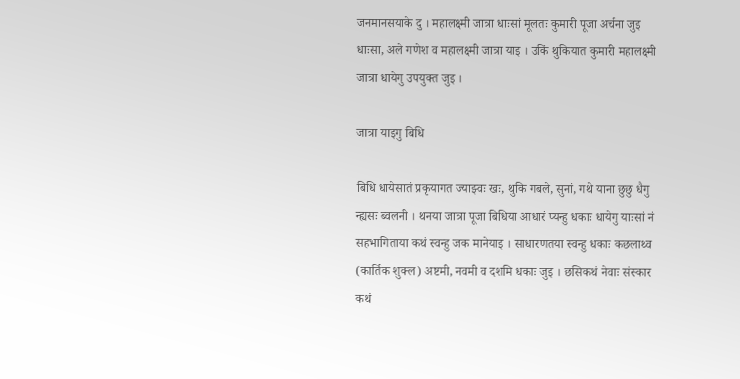जनमानसयाके दु । महालक्ष्मी जात्रा धाःसां मूलतः कुमारी पूजा अर्चना जुइ धाःसा, अले गणेश व महालक्ष्मी जात्रा याइ । उकिं थुकियात कुमारी महालक्ष्मी जात्रा धायेगु उपयुक्त जुइ ।

जात्रा याइगु बिधि

बिधि धायेसातं प्रकृयागत ज्याझ्वः खः, थुकि गबले, सुनां, गथे याना छुछु धैगु न्ह्यसः ब्वलनी । थनया जात्रा पूजा बिधिया आधारं प्यन्हु धकाः धायेगु याःसां नं सहभागिताया कथं स्वन्हु जक मानेयाइ । साधारणतया स्वन्हु धकाः कछलाथ्व (कार्तिक शुक्ल) अष्टमी, नवमी व दशमि धकाः जुइ । छसिकथं नेवाः संस्कार कथं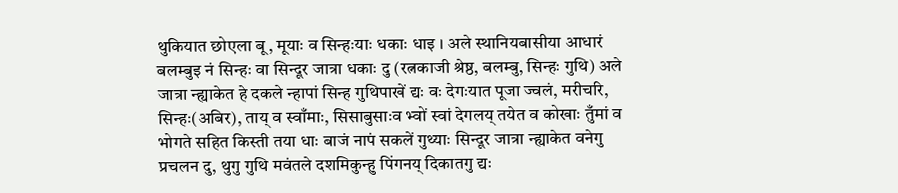थुकियात छोएला बू, मूयाः व सिन्हःयाः धकाः धाइ । अले स्थानियबासीया आधारं बलम्बुइ नं सिन्हः वा सिन्दूर जात्रा धकाः दु (रत्नकाजी श्रेष्ठ, बलम्बु, सिन्हः गुथि) अले जात्रा न्ह्याकेत हे दकले न्हापां सिन्ह गुथिपाखें द्यः वः देगःयात पूजा ज्वलं, मरीचरि, सिन्हः(अबिर), ताय् व स्वाँमाः, सिसाबुसाःव भ्वों स्वां देगलय् तयेत व कोखाः तुँमां व भोगते सहित किस्ती तया धाः बाजं नापं सकलें गुथ्याः सिन्दूर जात्रा न्ह्याकेत वनेगु प्रचलन दु, थुगु गुथि मवंतले दशमिकुन्हु पिंगनय् दिकातगु द्यः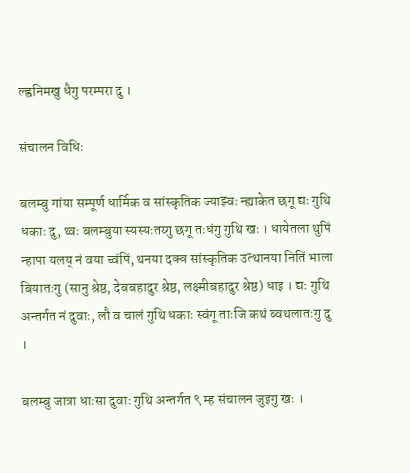ल्ह्वनिमखु धैगु परम्परा दु ।

संचालन विधिः

बलम्बु गांया सम्पूर्ण धार्मिक व सांस्कृतिक ज्याझ्वः न्ह्याकेत छगू द्यः गुथि धकाः दु, थ्वः बलम्बुया स्यस्यःतय्गु छगू तःधंगु गुथि खः । धायेतला थुपिं न्हापा यलय् नं वया च्वंपिं, थनया दक्व सांस्कृतिक उत्थानया नितिं भाला बियातःगु (सानु श्रेष्ठ, देबबहादुर श्रेष्ठ, लक्ष्मीबहादुर श्रेष्ठ) धाइ । द्यः गुथि अन्तर्गत नं दुवाः, लौ व चालं गुथि धकाः स्वंगू ताःजि कथं ब्वथलातःगु दु ।

बलम्बु जात्रा धाःसा दुवाः गुथि अन्तर्गत ९ म्ह संचालन जुइगु खः ।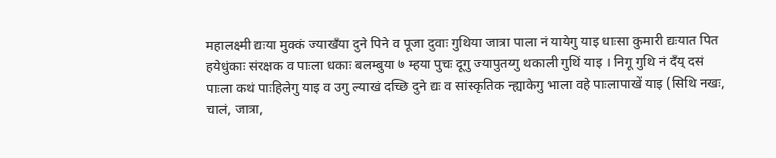महालक्ष्मी द्यःया मुक्कं ज्याखँया दुने पिने व पूजा दुवाः गुथिया जात्रा पाला नं यायेगु याइ धाःसा कुमारी द्यःयात पित हयेधुंकाः संरक्षक व पाःला धकाः बलम्बुया ७ म्हया पुचः दूगु ज्यापुतय्गु थकाली गुथिं याइ । निगू गुथि नं दँय् दसं पाःला कथं पाःहिलेगु याइ व उगु ल्याखं दच्छि दुने द्यः व सांस्कृतिक न्ह्याकेगु भाला वहे पाःलापाखें याइ (सिथि नखः, चालं, जात्रा,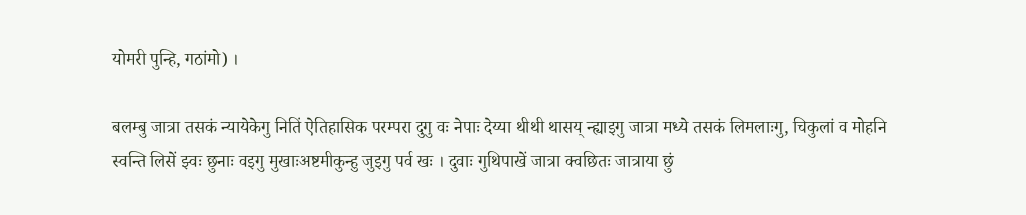योमरी पुन्हि, गठांमो) ।

बलम्बु जात्रा तसकं न्यायेकेगु नितिं ऐतिहासिक परम्परा दुगु वः नेपाः देय्या थीथी थासय् न्ह्याइगु जात्रा मध्ये तसकं लिमलाःगु, चिकुलां व मोहनि स्वन्ति लिसें झ्वः छुनाः वइगु मुखाःअष्टमीकुन्हु जुइगु पर्व खः । दुवाः गुथिपाखें जात्रा क्वछितः जात्राया छुं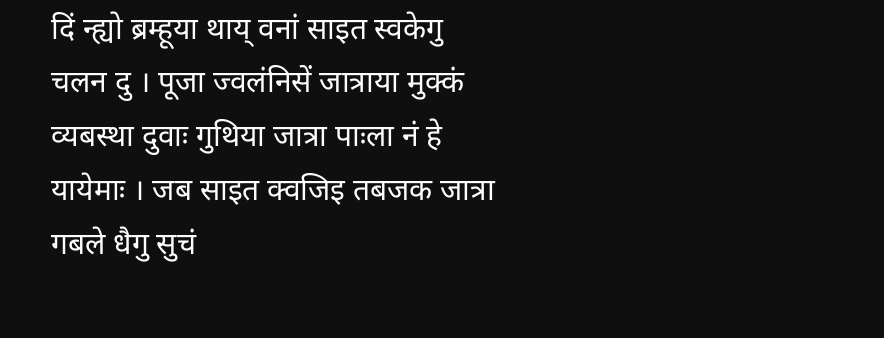दिं न्ह्यो ब्रम्हूया थाय् वनां साइत स्वकेगु चलन दु । पूजा ज्वलंनिसें जात्राया मुक्कं व्यबस्था दुवाः गुथिया जात्रा पाःला नं हे यायेमाः । जब साइत क्वजिइ तबजक जात्रा गबले धैगु सुचं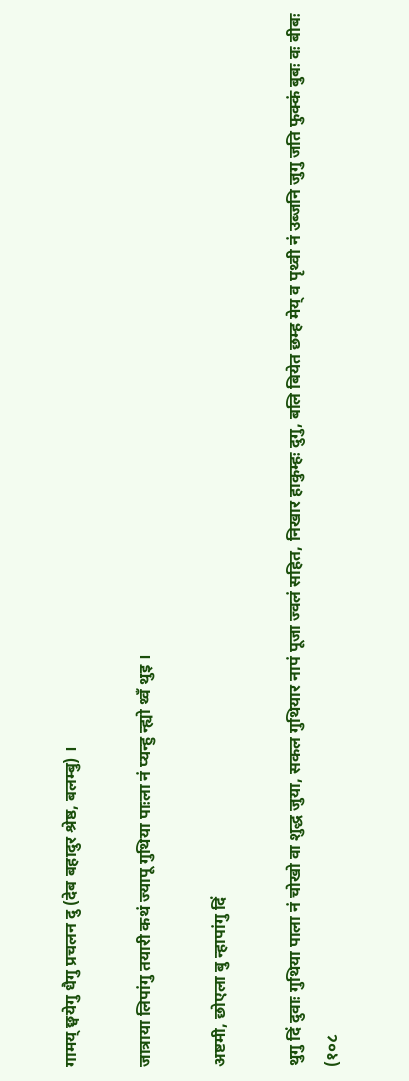गामय् छ्वयेगु धैगु प्रचलन दु (देब बहादुर श्रेष्ठ, बलम्बु) ।

जात्राया लिपांगु तयारी कथं ज्यापू गुथिया पाःला नं प्यन्हु न्ह्यो थ्वँ थुइ ।

अष्टमी, छोएला बु न्हापांगु दिं

थुगु दिं दुवाः गुथिया पाला नं चोखो वा शुद्ध जुया, सकल गुथियार नापं पूजा ज्वलं सहित, निखार हाकुम्हः दुगु, बलि बियेत छम्ह मेय् व पृथ्वी नं उब्जनि जुगु जति फुक्कं बुबः वः बीबः (१०८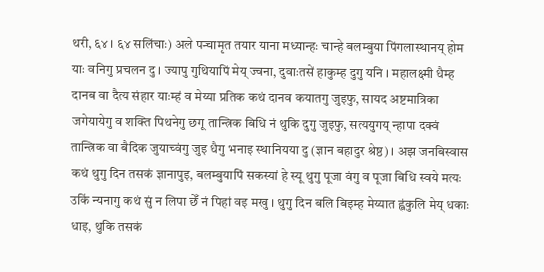थरी, ६४ । ६४ सलिंचाः) अले पन्चामृत तयार याना मध्यान्हः चान्हे बलम्बुया पिंगलास्थानय् होम याः वनिगु प्रचलन दु । ज्यापु गुथियापिं मेय् ज्वना, दुवाःतसें हाकुम्ह दुगु यनि । महालक्ष्मी धैम्ह दानब वा दैत्य संहार याःम्हं व मेय्या प्रतिक कथं दानव कयातगु जुइफु, सायद अष्टमात्रिका जगेयायेगु व शक्ति पिथनेगु छगू तान्त्रिक बिधि नं थुकि दुगु जुइफु, सत्ययुगय् न्हापा दक्वं तान्त्रिक वा बैदिक जुयाच्वंगु जुइ धैगु भनाइ स्थानियया दु (ज्ञान बहादुर श्रेष्ठ) । अझ जनबिस्वास कथं थुगु दिन तसकं ज्ञानापुइ, बलम्बुयापिं सकस्यां हे स्यू थुगु पूजा वंगु व पूजा बिधि स्वये मत्यः उकिं न्यनागु कथं सुं न लिपा छेँ नं पिहां वइ मखु । थुगु दिन बलि बिइम्ह मेय्यात ह्वंकुलि मेय् धकाः धाइ, थुकि तसकं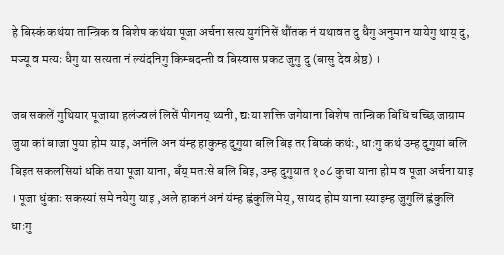हे बिस्कं कथंया तान्त्रिक व बिशेष कथंया पूजा अर्चना सत्य युगंनिसें थौंतक नं यथावत दु धैगु अनुमान यायेगु थाय् दु, मज्यू व मत्यः धैगु या सत्यता नं ल्यंदनिगु किम्बदन्ती व बिस्वास प्रकट जुगु दु (बासु देव श्रेष्ठ) ।

जब सकलें गुथियार पूजाया हलंज्वलं लिसें पीगनय् थ्यनी, द्यःया शक्ति जगेयाना बिशेष तान्त्रिक बिधिं चच्छि जाग्राम जुया कां बाजा पुया होम याइ, अनंलि अन यंम्ह हाकुम्ह दुगुया बलि बिइ तर बिष्कं कथंः, धाःगु कथं उम्ह दुगुया बलि बिइत सकलसियां धकि तया पूजा याना, बँय् मतःसे बलि बिइ, उम्ह दुगुयात १०८ कुचा याना होम व पूजा अर्चना याइ । पूजा धुंकाः सकस्यां समे नयेगु याइ ,अले हाकनं अनं यंम्ह ह्वंकुलि मेय्, सायद होम याना स्याइम्ह जुगुलिं ह्वंकुलि धाःगु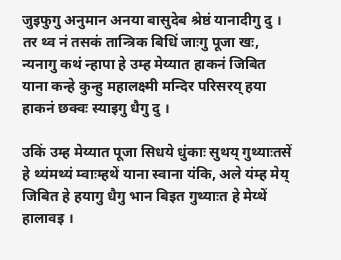जुइफुगु अनुमान अनया बासुदेब श्रेष्ठं यानादीगु दु । तर थ्व नं तसकं तान्त्रिक बिधिं जाःगु पूजा खः, न्यनागु कथं न्हापा हे उम्ह मेय्यात हाकनं जिबित याना कन्हे कुन्हु महालक्ष्मी मन्दिर परिसरय् हया हाकनं छक्वः स्याइगु धैगु दु ।

उकिं उम्ह मेय्यात पूजा सिधये धुंकाः सुथय् गुथ्याःतसें हे थ्यंमथ्यं म्वाःम्हथें याना स्वाना यंकि, अले यंम्ह मेय् जिबित हे हयागु धैगु भान बिइत गुथ्याःत हे मेय्थें हालावइ ।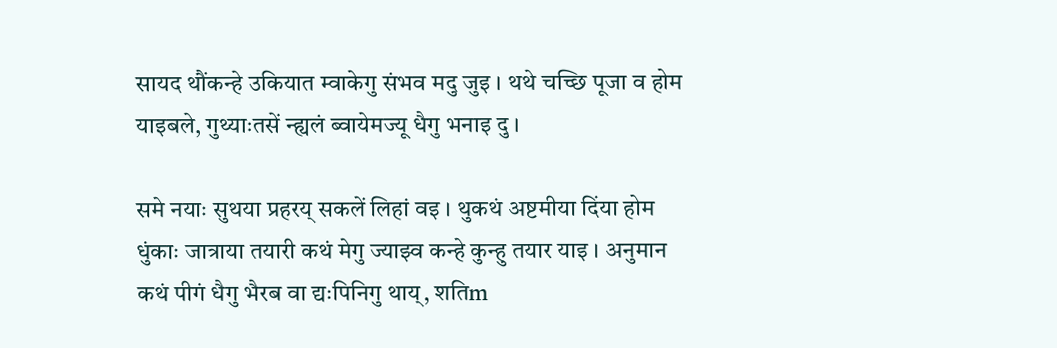सायद थौंकन्हे उकियात म्वाकेगु संभव मदु जुइ । थथे चच्छि पूजा व होम याइबले, गुथ्याःतसें न्ह्यलं ब्वायेमज्यू धैगु भनाइ दु ।

समे नयाः सुथया प्रहरय् सकलें लिहां वइ । थुकथं अष्टमीया दिंया होम धुंकाः जात्राया तयारी कथं मेगु ज्याझ्व कन्हे कुन्हु तयार याइ । अनुमान कथं पीगं धैगु भैरब वा द्यःपिनिगु थाय्, शतिm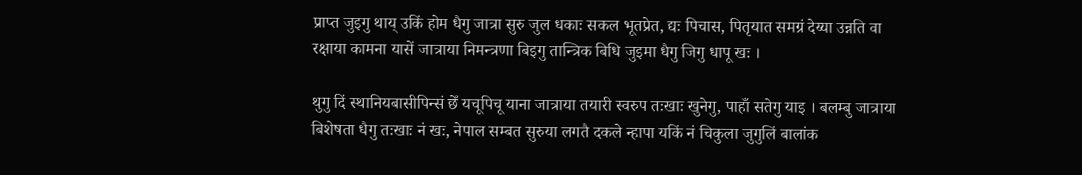प्राप्त जुइगु थाय् उकिं होम धैगु जात्रा सुरु जुल धकाः सकल भूतप्रेत, द्यः पिचास, पितृयात समग्रं देय्या उन्नति वा रक्षाया कामना यासें जात्राया निमन्त्रणा बिइगु तान्त्रिक बिधि जुइमा धैगु जिगु धापू खः ।

थुगु दिं स्थानियबासीपिन्सं छेँ यचूपिचू याना जात्राया तयारी स्वरुप तःखाः खुनेगु, पाहाँ सतेगु याइ । बलम्बु जात्राया बिशेषता धैगु तःखाः नं खः, नेपाल सम्बत सुरुया लगतै दकले न्हापा यकिं नं चिकुला जुगुलिं बालांक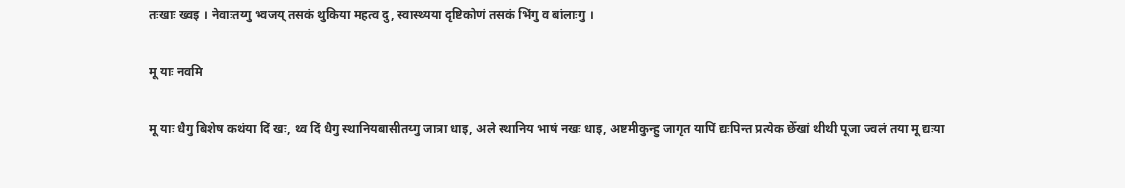तःखाः ख्वइ । नेवाःतय्गु भ्वजय् तसकं थुकिया महत्व दु, स्वास्थ्यया दृष्टिकोणं तसकं भिंगु व बांलाःगु ।

मू याः नवमि

मू याः धैगु बिशेष कथंया दिं खः, थ्व दिं धैगु स्थानियबासीतय्गु जात्रा धाइ, अले स्थानिय भाषं नखः धाइ, अष्टमीकुन्हु जागृत यापिं द्यःपिन्त प्रत्येक छेँखां थीथी पूजा ज्वलं तया मू द्यःया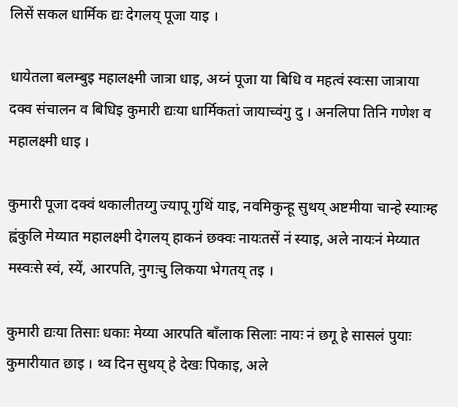लिसें सकल धार्मिक द्यः देगलय् पूजा याइ ।

धायेतला बलम्बुइ महालक्ष्मी जात्रा धाइ, अय्नं पूजा या बिधि व महत्वं स्वःसा जात्राया दक्व संचालन व बिधिइ कुमारी द्यःया धार्मिकतां जायाच्वंगु दु । अनलिपा तिनि गणेश व महालक्ष्मी धाइ ।

कुमारी पूजा दक्वं थकालीतय्गु ज्यापू गुथिं याइ, नवमिकुन्हू सुथय् अष्टमीया चान्हे स्याःम्ह ह्वंकुलि मेय्यात महालक्ष्मी देगलय् हाकनं छक्वः नायःतसें नं स्याइ, अले नायःनं मेय्यात मस्वःसे स्वं, स्यें, आरपति, नुगःचु लिकया भेगतय् तइ ।

कुमारी द्यःया तिसाः धकाः मेय्या आरपति बाँलाक सिलाः नायः नं छगू हे सासलं पुयाः कुमारीयात छाइ । थ्व दिन सुथय् हे देखः पिकाइ, अले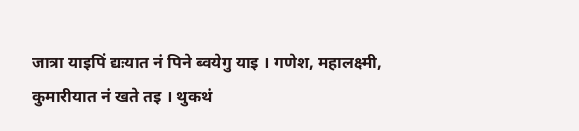जात्रा याइपिं द्यःयात नं पिने ब्वयेगु याइ । गणेश, महालक्ष्मी, कुमारीयात नं खते तइ । थुकथं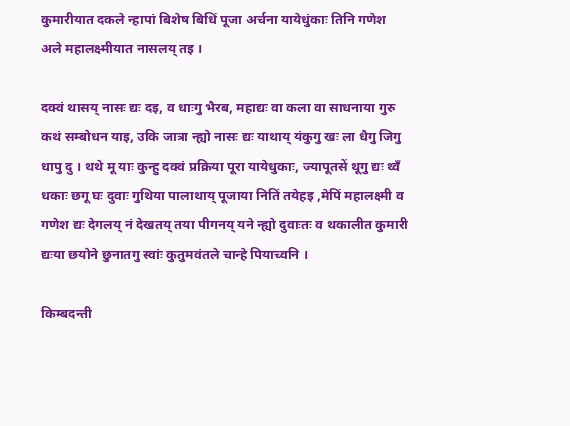कुमारीयात दकले न्हापां बिशेष बिधिं पूजा अर्चना यायेधुंकाः तिनि गणेश अले महालक्ष्मीयात नासलय् तइ ।

दक्वं थासय् नासः द्यः दइ, व धाःगु भैरब, महाद्यः वा कला वा साधनाया गुरु कथं सम्बोधन याइ, उकि जात्रा न्ह्यो नासः द्यः याथाय् यंकुगु खः ला धैगु जिगु धापु दु । थथे मू याः कुन्हु दक्वं प्रक्रिया पूरा यायेधुकाः, ज्यापूतसें थूगु द्यः थ्वँ धकाः छगू घः दुवाः गुथिया पालाथाय् पूजाया नितिं तयेहइ ,मेपिं महालक्ष्मी व गणेश द्यः देगलय् नं देखतय् तया पीगनय् यने न्ह्यो दुवाःतः व थकालीत कुमारी द्यःया छयोने छुनातगु स्वांः कुतुमवंतले चान्हे पियाच्वनि ।

किम्बदन्ती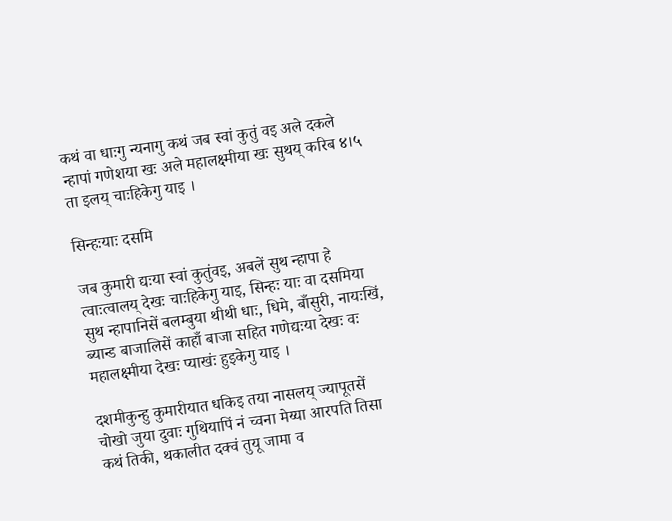कथं वा धाःगु न्यनागु कथं जब स्वां कुतुं वइ अले दकले न्हापां गणेशया खः अले महालक्ष्मीया खः सुथय् करिब ४।५ ता इलय् चाःहिकेगु याइ ।

सिन्हःयाः दसमि

जब कुमारी द्यःया स्वां कुतुंवइ, अबलें सुथ न्हापा हे त्वाःत्वालय् देखः चाःहिकेगु याइ, सिन्हः याः वा दसमिया सुथ न्हापानिसें बलम्बुया थीथी धाः, धिमे, बाँसुरी, नायःखिं, ब्यान्ड बाजालिसें काहाँ बाजा सहित गणेद्यःया देखः वः महालक्ष्मीया देखः प्याखंः हुइकेगु याइ ।

दशमीकुन्हु कुमारीयात धकिइ तया नासलय् ज्यापूतसें चोखो जुया दुवाः गुथियापिं नं च्वना मेय्या आरपति तिसा कथं तिकी, थकालीत दक्वं तुयू जामा व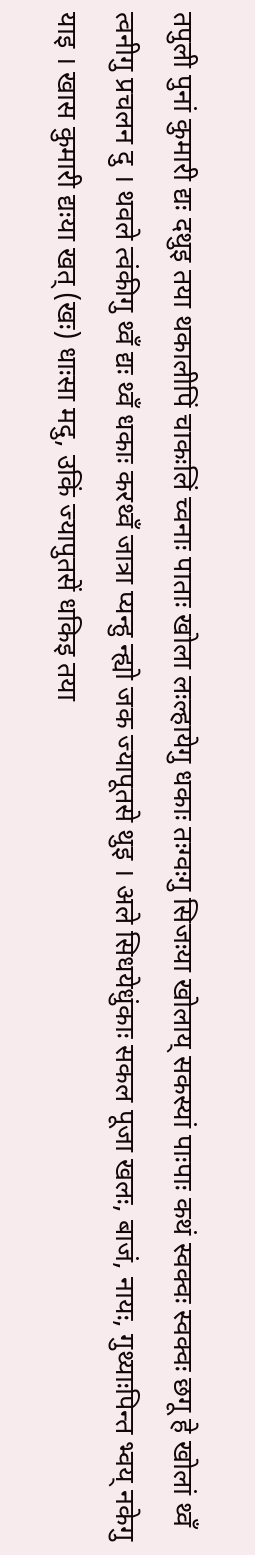तपुली पुनां कुमारी द्यः दथुइ तया थकालीपिं चाकःलिं च्वनाः पाताः खोला लःल्हायेगु धकाः तःग्वःगु सिजःया खोलाय् सकस्यां पाःपाः कथं स्वक्वः स्वक्वः छगू हे खोलां थ्वँ त्वनीगु प्रचलन दु । थवले त्वंकीगु थ्वँ द्यः थ्वँ धकाः करथ्वँ जात्रा प्यन्हु न्ह्यो जक ज्यापूतसे थुइ । अले सिधयेधुंकाः सकल पूजा खलः, बाजं, नायः, गुथ्याःपिन्त भ्वय् नकेगु याइ । खास कुमारी द्यःया खत् (खः) धाःसा मदु, उकिं ज्यापुतसें धकिइ तया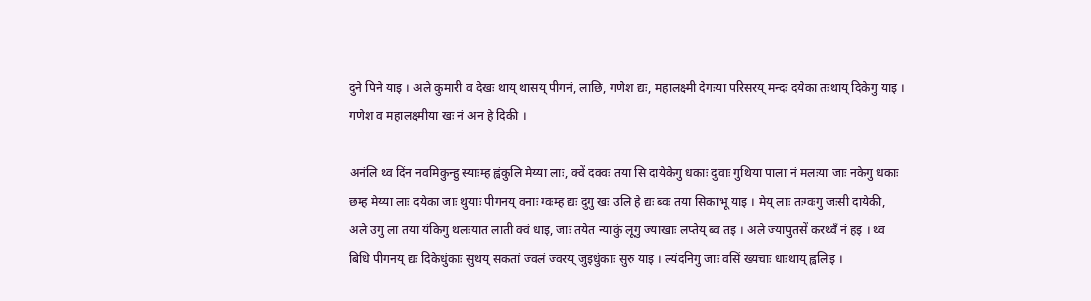दुने पिने याइ । अले कुमारी व देखः थाय् थासय् पीगनं, लाछि, गणेश द्यः, महालक्ष्मी देगःया परिसरय् मन्दः दयेका तःथाय् दिकेगु याइ । गणेश व महालक्ष्मीया खः नं अन हे दिकी ।

अनंलि थ्व दिंन नवमिकुन्हु स्याःम्ह ह्वंकुलि मेय्या लाः, क्वें दक्वः तया सि दायेकेगु धकाः दुवाः गुथिया पाला नं मलःया जाः नकेगु धकाः छम्ह मेय्या लाः दयेका जाः थुयाः पीगनय् वनाः ग्वःम्ह द्यः दुगु खः उलि हे द्यः ब्वः तया सिकाभू याइ । मेय् लाः तःग्वःगु जःसी दायेकी, अले उगु ला तया यंकिगु थलःयात लाती क्वं धाइ, जाः तयेत न्याकुं लूगु ज्याखाः लप्तेय् ब्व तइ । अले ज्यापुतसें करथ्वँ नं हइ । थ्व बिधि पीगनय् द्यः दिकेधुंकाः सुथय् सकतां ज्वलं ज्वरय् जुइधुंकाः सुरु याइ । ल्यंदनिगु जाः वसिं ख्यचाः धाःथाय् ह्वलिइ ।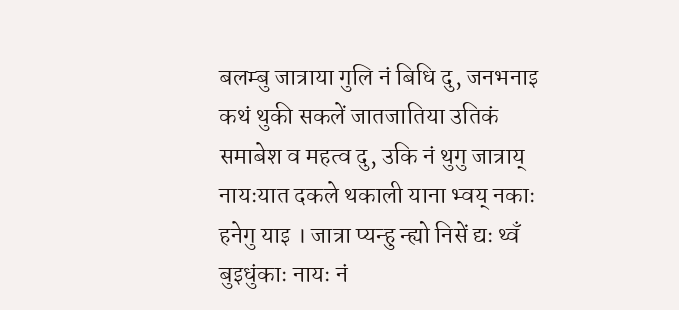बलम्बु जात्राया गुलि नं बिधि दु, जनभनाइ कथं थुकी सकलें जातजातिया उतिकं समाबेश व महत्व दु, उकि नं थुगु जात्राय् नायःयात दकले थकाली याना भ्वय् नकाः हनेगु याइ । जात्रा प्यन्हु न्ह्यो निसें द्यः थ्वँ बुइधुंकाः नायः नं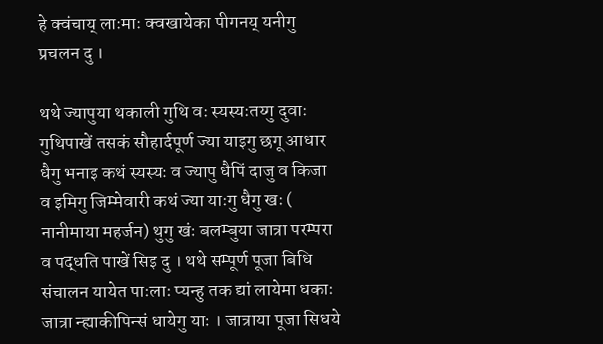हे क्वंचाय् लाःमाः क्वखायेका पीगनय् यनीगु प्रचलन दु ।

थथे ज्यापुया थकाली गुथि वः स्यस्यःतय्गु दुवाः गुथिपाखें तसकं सौहार्दपूर्ण ज्या याइगु छगू आधार धैगु भनाइ कथं स्यस्यः व ज्यापु धैपिं दाजु व किजा व इमिगु जिम्मेवारी कथं ज्या याःगु धैगु खः ( नानीमाया महर्जन) थुगु खंः बलम्बुया जात्रा परम्परा व पद्धति पाखें सिइ दु । थथे सम्पूर्ण पूजा बिधि संचालन यायेत पाःलाः प्यन्हु तक द्यां लायेमा धकाः जात्रा न्ह्याकीपिन्सं धायेगु याः । जात्राया पूजा सिधये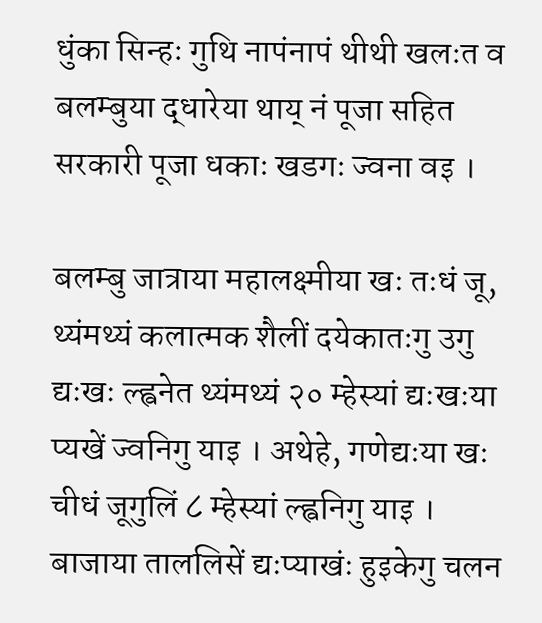धुंका सिन्हः गुथि नापंनापं थीथी खलःत व बलम्बुया द्धारेया थाय् नं पूजा सहित सरकारी पूजा धकाः खडगः ज्वना वइ ।

बलम्बु जात्राया महालक्ष्मीया खः तःधं जू, थ्यंमथ्यं कलात्मक शैलीं दयेकातःगु उगु द्यःखः ल्ह्वनेत थ्यंमथ्यं २० म्हेस्यां द्यःखःया प्यखें ज्वनिगु याइ । अथेहे, गणेद्यःया खः चीधं जूगुलिं ८ म्हेस्यां ल्ह्वनिगु याइ । बाजाया ताललिसें द्यःप्याखंः हुइकेगु चलन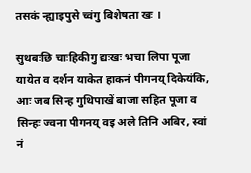तसकं न्ह्याइपुसे च्वंगु बिशेषता खः ।

सुथबःछि चाःहिकीगु द्यःखः भचा लिपा पूजा यायेत व दर्शन याकेत हाकनं पीगनय् दिकेयंकि, आः जब सिन्ह गुथिपाखें बाजा सहित पूजा व सिन्हः ज्वना पीगनय् वइ अले तिनि अबिर, स्वां नं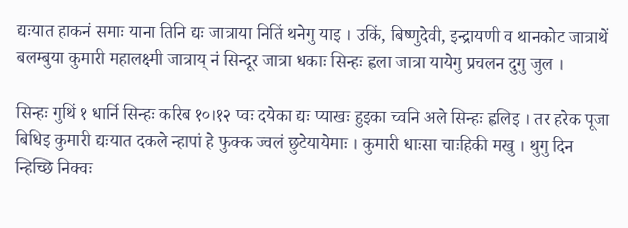द्यःयात हाकनं समाः याना तिनि द्यः जात्राया नितिं थनेगु याइ । उकिं, बिष्णुदेवी, इन्द्रायणी व थानकोट जात्राथें बलम्बुया कुमारी महालक्ष्मी जात्राय् नं सिन्दूर जात्रा धकाः सिन्हः ह्वला जात्रा यायेगु प्रचलन दुगु जुल ।

सिन्हः गुथिं १ धार्नि सिन्हः करिब १०।१२ प्वः दयेका द्यः प्याखः हुइका च्वनि अले सिन्हः ह्वलिइ । तर हरेक पूजा बिधिइ कुमारी द्यःयात दकले न्हापां हे फुक्क ज्वलं छुटेयायेमाः । कुमारी धाःसा चाःहिकी मखु । थुगु दिन न्हिच्छि निक्वः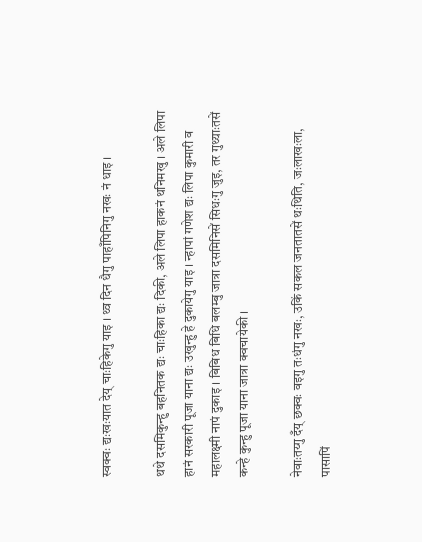स्वक्वः द्यःखःयात देय् चाःहिकेगु याइ । थ्व दिन धैगु पाहाँपिनिगु नखः नं धाइ ।

थथे दसमिकुन्हु बहनितक द्यः चाःहिका द्यः दिकी, अले लिपा हाकनं थनिमखु । अले लिपा हानं सरकारी पूजा याना द्यः उखुन्हु हे दुकायेगु याइ । न्हापां गणेश द्यः लिपा कुमारी व महालक्ष्मी नापं दुकाइ । बिबिध बिधि बलम्बु जात्रा दसमिनिसें सिधःगु जुइ, तर गुथ्याःतसें कन्हे कुन्हु पूजा याना जात्रा क्वचायेकी ।

नेवाःतय्गु दँय् छक्वः वइगु तःधंगु नखः, उकिं सकल जनतातसें थःथिति, जःलाखःला, पासापिं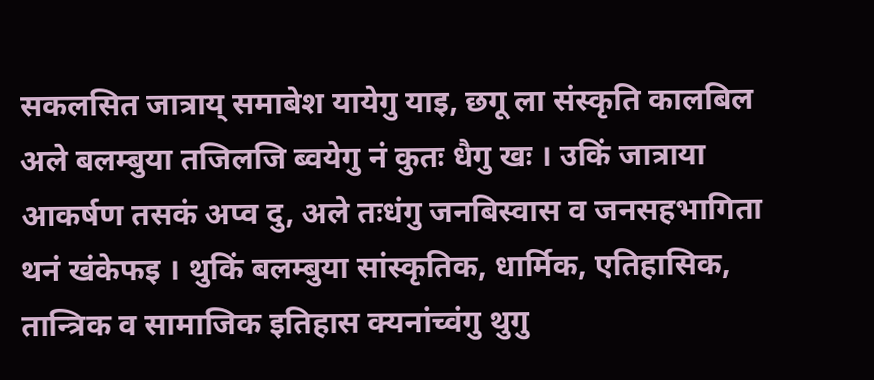सकलसित जात्राय् समाबेश यायेगु याइ, छगू ला संस्कृति कालबिल अले बलम्बुया तजिलजि ब्वयेगु नं कुतः धैगु खः । उकिं जात्राया आकर्षण तसकं अप्व दु, अले तःधंगु जनबिस्वास व जनसहभागिता थनं खंकेफइ । थुकिं बलम्बुया सांस्कृतिक, धार्मिक, एतिहासिक, तान्त्रिक व सामाजिक इतिहास क्यनांच्वंगु थुगु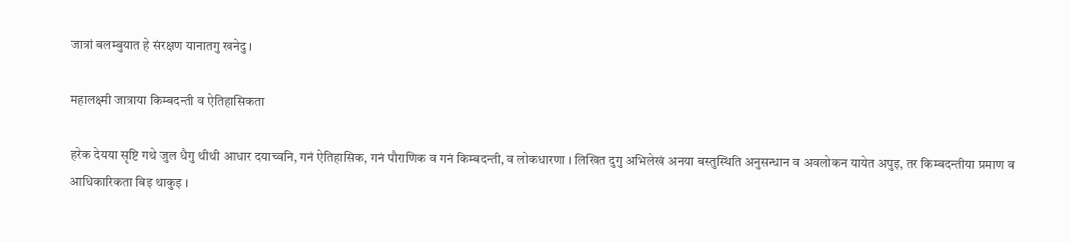जात्रां बलम्बुयात हे संरक्षण यानातगु खनेदु ।

महालक्ष्मी जात्राया किम्बदन्ती व ऐतिहासिकता

हरेक देयया सृष्टि गथे जुल धैगु थीथी आधार दयाच्वनि, गनं ऐतिहासिक, गनं पौराणिक व गनं किम्बदन्ती, व लोकधारणा । लिखित दुगु अभिलेखं अनया बस्तुस्थिति अनुसन्धान व अवलोकन यायेत अपुइ, तर किम्बदन्तीया प्रमाण व आधिकारिकता बिइ थाकुइ ।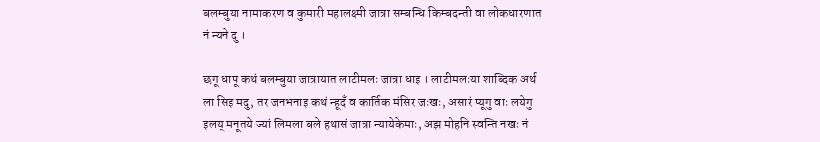बलम्बुया नामाकरण व कुमारी महालक्ष्मी जात्रा सम्बन्धि किम्बदन्ती वा लोकधारणात नं न्यने दु ।

छगू धापू कथं बलम्बुया जात्रायात लाटीमलः जात्रा धाइ । लाटीमलःया शाब्दिक अर्थ ला सिइ मदु, तर जनभनाइ कथं न्हूदँ व कार्तिक मंसिर जःखः, असारं प्यूगु वाः लयेगु इलय् मनूतये ज्यां लिमला बले हथासं जात्रा न्यायेकेमाः, अझ मोहनि स्वन्ति नखः नं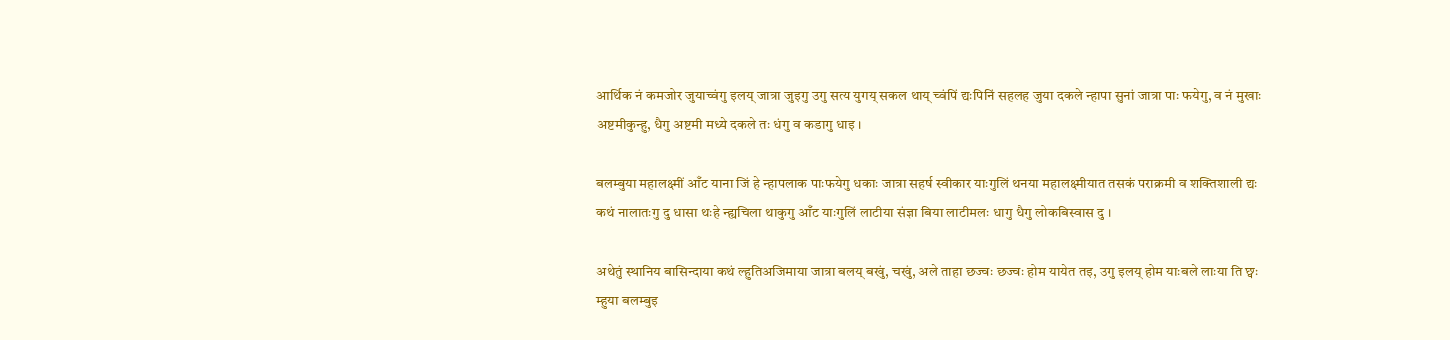आर्थिक नं कमजोर जुयाच्वंगु इलय् जात्रा जुइगु उगु सत्य युगय् सकल थाय् च्वंपिं द्यःपिनिं सहलह जुया दकले न्हापा सुनां जात्रा पाः फयेगु, व नं मुखाः अष्टमीकुन्हु, धैगु अष्टमी मध्ये दकले तः धंगु व कडागु धाइ ।

बलम्बुया महालक्ष्मीं आँट याना जिं हे न्हापलाक पाःफयेगु धकाः जात्रा सहर्ष स्वीकार याःगुलिं थनया महालक्ष्मीयात तसकं पराक्रमी व शक्तिशाली द्यः कथं नालातःगु दु धासा थःहे न्ह्यचिला थाकुगु आँट याःगुलिं लाटीया संज्ञा बिया लाटीमलः धागु धैगु लोकबिस्वास दु ।

अथेतुं स्थानिय बासिन्दाया कथं ल्हुतिअजिमाया जात्रा बलय् बखुं, चखुं, अले ताहा छज्वः छज्वः होम यायेत तइ, उगु इलय् होम याःबले लाःया ति छ्वः म्हुया बलम्बुइ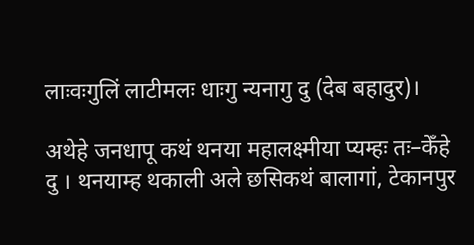लाःवःगुलिं लाटीमलः धाःगु न्यनागु दु (देब बहादुर)।

अथेहे जनधापू कथं थनया महालक्ष्मीया प्यम्हः तः–केँहे दु । थनयाम्ह थकाली अले छसिकथं बालागां, टेकानपुर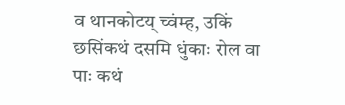व थानकोटय् च्वंम्ह, उकिं छसिंकथं दसमि धुंकाः रोल वा पाः कथं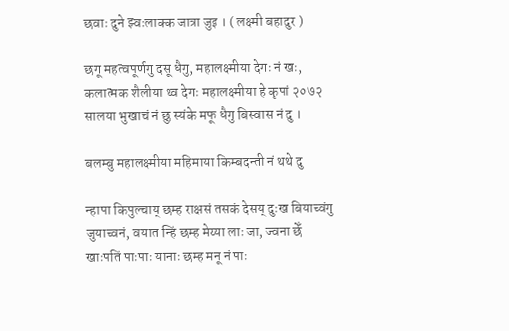छवाः दुने झ्वःलाक्क जात्रा जुइ । ( लक्ष्मी बहादुर )

छगू महत्वपूर्णगु दसू धैगु, महालक्ष्मीया देगः नं खः, कलात्मक शैलीया थ्व देगः महालक्ष्मीया हे कृपां २०७२ सालया भुखाचं नं छु स्यंके मफू धैगु बिस्वास नं दु ।

बलम्बु महालक्ष्मीया महिमाया किम्बदन्ती नं थथे दु

न्हापा किपुल्चाय् छम्ह राक्षसं तसकं देसय् दुःख बियाच्वंगु जुयाच्वनं, वयात न्हिं छम्ह मेय्या लाः जा, ज्वना छेँ खाःपतिं पाःपाः यानाः छम्ह मनू नं पाः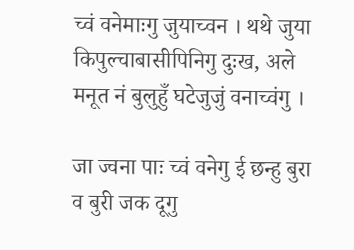च्वं वनेमाःगु जुयाच्वन । थथे जुया किपुल्चाबासीपिनिगु दुःख, अले मनूत नं बुलुहुँ घटेजुजुं वनाच्वंगु ।

जा ज्वना पाः च्वं वनेगु ई छन्हु बुरा व बुरी जक दूगु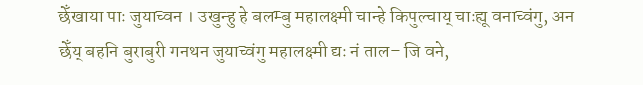छेँखाया पाः जुयाच्वन । उखुन्हु हे बलम्बु महालक्ष्मी चान्हे किपुल्चाय् चाःह्यू वनाच्वंगु, अन छेँय् बहनि बुराबुरी गनथन जुयाच्वंगु महालक्ष्मी द्यः नं ताल– जि वने,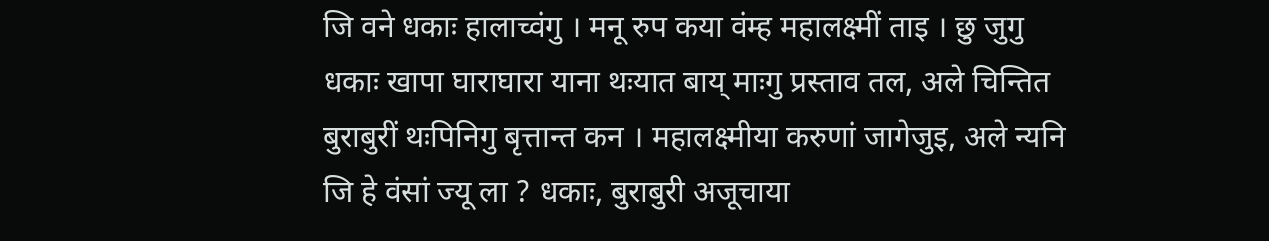जि वने धकाः हालाच्वंगु । मनू रुप कया वंम्ह महालक्ष्मीं ताइ । छु जुगु धकाः खापा घाराघारा याना थःयात बाय् माःगु प्रस्ताव तल, अले चिन्तित बुराबुरीं थःपिनिगु बृत्तान्त कन । महालक्ष्मीया करुणां जागेजुइ, अले न्यनि जि हे वंसां ज्यू ला ? धकाः, बुराबुरी अजूचाया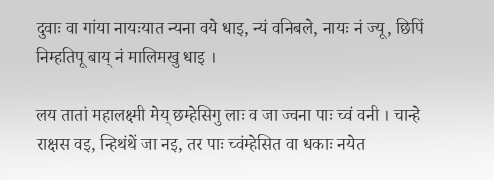दुवाः वा गांया नायःयात न्यना वये धाइ, न्यं वनिबले, नायः नं ज्यू, छिपिं निम्हतिपू बाय् नं मालिमखु धाइ ।

लय तातां महालक्ष्मी मेय् छम्हेसिगु लाः व जा ज्वना पाः च्वं वनी । चान्हे राक्षस वइ, न्हिथंथें जा नइ, तर पाः च्वंम्हेसित वा धकाः नयेत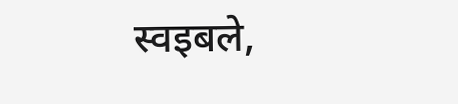स्वइबले,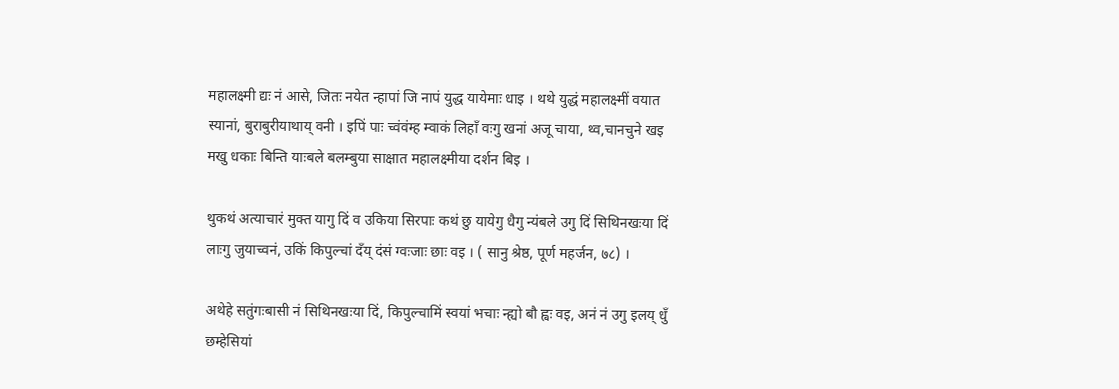महालक्ष्मी द्यः नं आसे, जितः नयेत न्हापां जि नापं युद्ध यायेमाः धाइ । थथे युद्धं महालक्ष्मीं वयात स्यानां, बुराबुरीयाथाय् वनी । इपिं पाः च्वंवंम्ह म्वाकं लिहाँ वःगु खनां अजू चाया, थ्व,चानचुने खइ मखु धकाः बिन्ति याःबले बलम्बुया साक्षात महालक्ष्मीया दर्शन बिइ ।

थुकथं अत्याचारं मुक्त यागु दिं व उकिया सिरपाः कथं छु यायेगु धैगु न्यंबले उगु दिं सिथिनखःया दिं लाःगु जुयाच्वनं, उकिं किपुल्चां दँय् दंसं ग्वःजाः छाः वइ । ( सानु श्रेष्ठ, पूर्ण महर्जन, ७८) ।

अथेहे सतुंगःबासी नं सिथिनखःया दिं, किपुल्चामिं स्वयां भचाः न्ह्यो बौ ह्वः वइ, अनं नं उगु इलय् धुँ छम्हेसियां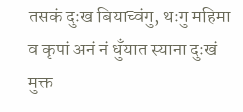तसकं दुःख बियाच्वंगु, थःगु महिमा व कृपां अनं नं धुँयात स्याना दुःखं मुक्त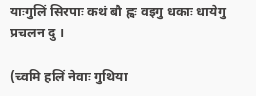याःगुलिं सिरपाः कथं बौ ह्वः वइगु धकाः धायेगु प्रचलन दु ।

(च्वमि हलिं नेवाः गुथिया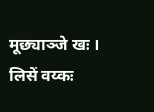मूछ्याञ्जे खः । लिसें वय्कः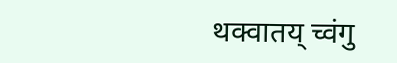थक्वातय् च्वंगु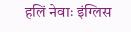हलिं नेवाः इंग्लिस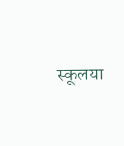स्कूलया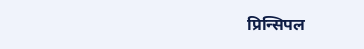प्रिन्सिपल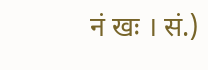नं खः । सं.)